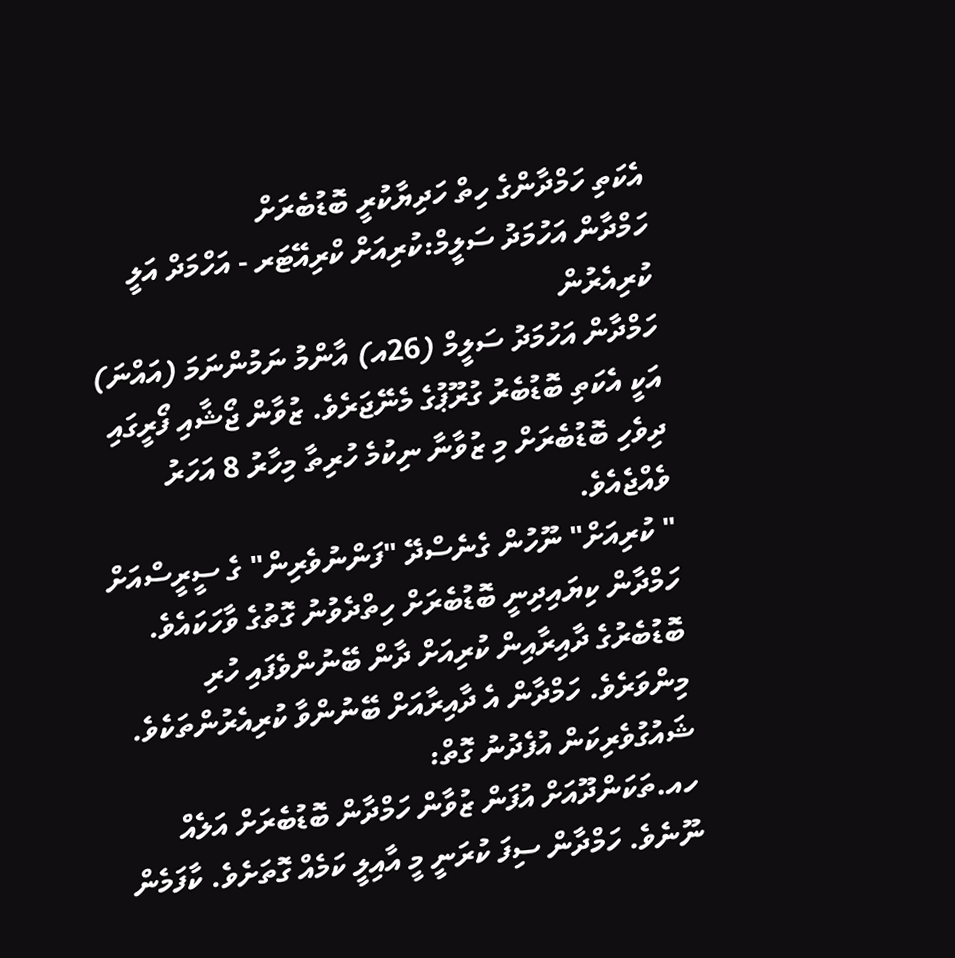އެކަތި ހަމްދާންގެ ހިތް ހަދިޔާކުރީ ބޮޑުބެރަށް
ހަމްދާން އަހުމަދު ސަލީމް:ކުރިއަށް ކްރިއޭޓަރ - އަހްމަދް އަލީ
ކުރިއެރުން
ހަމްދާން އަހުމަދު ސަލީމް (26އ) އާންމު ނަމުންނަމަ (އައްނަ) އަކީ އެކަތި ބޮޑުބެރު ގުރޫޕުގެ މެނޭޖަރެވެ. ޒުވާން ޖޯޝާއި ފޯރީގައި ދިވެހި ބޮޑުބެރަށް މި ޒުވާނާ ނިކުމެ ހުރިތާ މިހާރު 8 އަހަރު ވެއްޖެއެވެ.
" ކުރިއަށް" ނޫހުން ގެނެސްދޭ "ފަންނުވެރިން" ގެ ސީރީސްއަށް ހަމްދާން ކިޔައިދިނީ ބޮޑުބެރަށް ހިތްދެވުނު ގޮތުގެ ވާހަކައެވެ. ބޮޑުބެރުގެ ދާއިރާއިން ކުރިއަށް ދާން ބޭނުންވެފައި ހުރި މިންވަރެވެ. ހަމްދާން އެ ދާއިރާއަށް ބޭނުންވާ ކުރިއެރުންތަކެވެ.
ޝައުގުވެރިކަން އުފެދުނު ގޮތް:
ހއ.ތަކަންދޫއަށް އުފަން ޒުވާން ހަމްދާން ބޮޑުބެރަށް އަލެއް ނޫނެވެ. ހަމްދާން ސިފަ ކުރަނީ މީ އާއިލީ ކަމެއް ގޮތަށެވެ. ކާފަމެން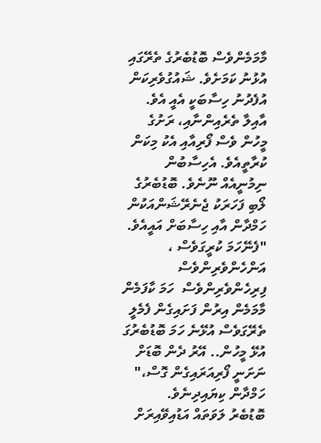މާމަމެންވެސް ބޮޑުބެރުގެ ތެރޭގައި އުޅުނު ކަމަށެވެ. ޝައުގުވެރިކަން އުފެދުނު ހިސާބަކީ އެއީ އެވެ. އާއިލާ ތެރެއިންނާއި، ރަށުގެ މީހުން ވެސް ފޯރިއާއި އެކު މިކަން ކުރާތީއެވެ. އެހިސާބުން ނިމުނީއެއް ނޫނެވެ. ބޮޑުބެރުގެ ލޯބި ފަހަރަކު ޖެނެރޭޝަންއަކުން ހަމްދާން އާއި ހިސާބަށް އައީއެވެ.
"ފެނޭހަމަ ކުރީގަވެސް ، އަންހެންވެރިންވެސް ފިރިހެންވެރިންވެސް  ހަމަ ކާފަމެން މާމަމެން އިރުން ފަށައިގެން ފެމެލީ ތެރޭގަވެސް އުޅޭނެ ހަމަ ބޮޑުބެރުގަ އުޅޭ މީހުން.. އޭރު ދެން ބޮޑަށް ނަށަނީ ފޯރިއަރައިގެން ގޮސް،" ހަމްދާން ކިޔައިދިނެވެ.
ބޮޑުބެރު ލަވަތައް އަޑުއިވޭއިރަށް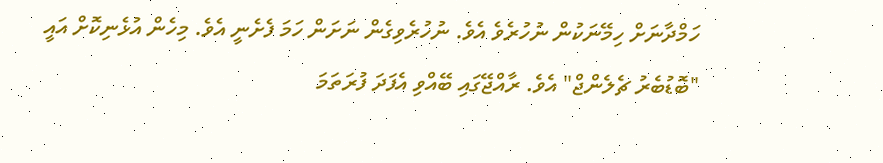ހަމްދާނަށް ހިމޭނަކުން ނުހުރެވެ އެވެ. ނުހުރެވިގެން ނަށަން ހަމަ ފެށެނީ އެވެ. މިހެން އުޅެނިކޮށް އައީ "ބޮޑުބެރު ޗެލެންޖް" އެވެ. ރާއްޖޭގައި ބޭއްވި އެފަދަ ފުރަތަމަ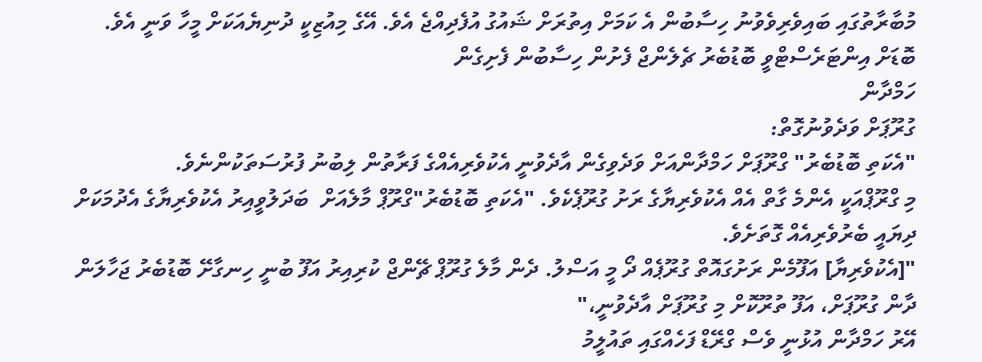މުބާރާތުގައި ބައިވެރިވެވުނު ހިސާބުން އެ ކަމަށް އިތުރަށް ޝައުގު އުފެދިއްޖެ އެވެ. އޭގެ މިއުޒިކީ ދުނިޔެއަކަށް މީހާ ވަނީ އެވެ.
ބޮޑަށް އިންޓަރެސްޓްވީ ބޮޑުބެރު ޗެލެންޖް ފެށުން ހިސާބުން ފެށިގެން
ހަމްދާން
ގުރޫޕަށް ވަދެވުނުގޮތް:
"އެކަތި ބޮޑުބެރު" ގްރޫޕަށް ހަމްދާންއަށް ވަދެވިގެން އާދެވުނީ އެކުވެރިއެއްގެ ފަރާތުން ލިބުނު ފުރުސަތަކުންނެވެ.
މި ގްރޫޕްއަކީ އެންމެ ގާތް އެއް އެކުވެރިޔާގެ ރަށު ގުރޫޕެކެވެ. "އެކަތި ބޮޑުބެރު"ގްރޫޕް މާލެއަށް  ބަދަލުވީއިރު އެކުވެރިޔާގެ އެދުމަކަށް ދިޔައީ ބެރުވެރިއެއް ގޮތަށެވެ.
"[އެކުވެރިޔާ] އަފޫމެން ރަށުގައޮތް ގުރޫޕެއް ދޯ މީ އަސްލު. ދެން މާލެ ގުރޫޕް ޗޭންޖް ކުރިއިރު އަފޫ ބުނީ ހިނގާށޭ ބޮޑުބެރު ޖަހާލަން ދާން ގުރޫޕަށް، އަފޫ ތުރޫކޮށް މި ގުރޫޕަށް އާދެވުނީ،"
އޭރު ހަމްދާން އުޅުނީ ވެސް ގްރޭޑް ފަހެއްގައި ތައުލީމު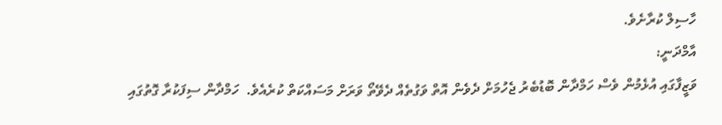ހާސިލް ކުރާށެވެ.
އާމްދަނީ:
ވަޒީފާގައި އުޅެމުން ވެސް ހަމްދާން ބޮޑުބެރު ޖެހުމަށް ދެވެން އޮތް ވަގުތެއް ދެވޭތޯ ވަރަށް މަސައްކަތް ކުރެއެވެ.  ހަމްދާން ސިފަކުރާ ގޮތުގައި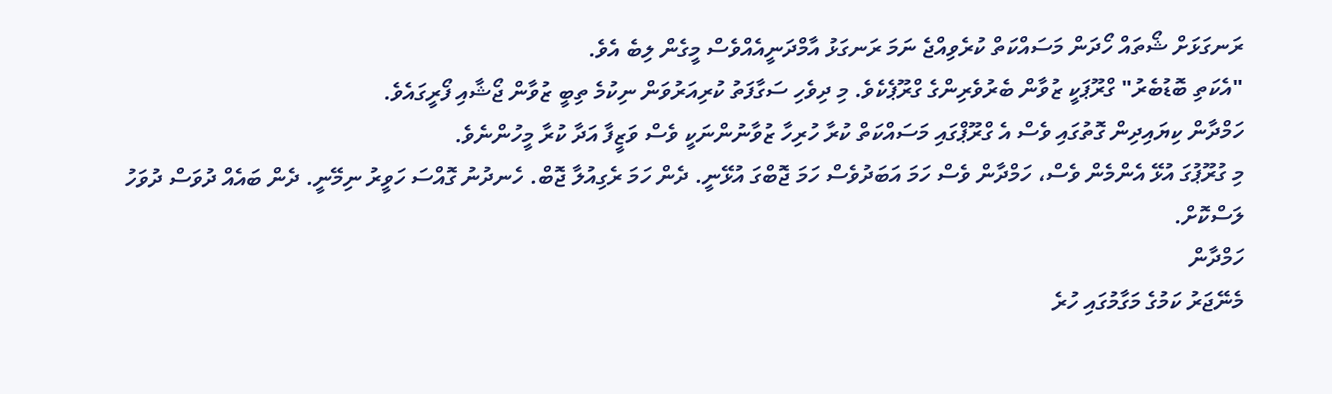ރަނގަޅަށް ޝޯތައް ހޯދަން މަސައްކަތް ކުރެވިއްޖެ ނަމަ ރަނގަޅު އާމްދަނީއެއްވެސް މީގެން ލިބެ އެވެ.
"އެކަތި ބޮޑުބެރު" ގްރޫޕަކީ ޒުވާން ބެރުވެރިންގެ ގްރޫޕެކެވެ. މި ދިވެހި ސަގާފަތު ކުރިއަރުވަން ނިކުމެ ތިބީ ޒުވާން ޖޯޝާއި ފޯރީގައެވެ.
ހަމްދާން ކިޔައިދިން ގޮތުގައި ވެސް އެ ގްރޫޕްގައި މަސައްކަތް ކުރާ ހުރިހާ ޒުވާނުންނަކީ ވެސް ވަޒީފާ އަދާ ކުރާ މީހުންނެވެ.
މި ގުރޫޕުގަ އުޅޭ އެންމެން ވެސް، ހަމްދާން ވެސް ހަމަ އަބަދުވެސް ހަމަ ޖޮބްގަ އުޅޭނީ. ދެން ހަމަ ރެގިއުލާ ޖޮބް. ހެނދުނު ގޮއްސަ ހަވީރު ނިމޭނީ. ދެން ބައެއް ދުވަސް ދުވަހު ލަސްކޮށް.
ހަމްދާން
މެނޭޖަރު ކަމުގެ މަގާމުގައި ހުރެ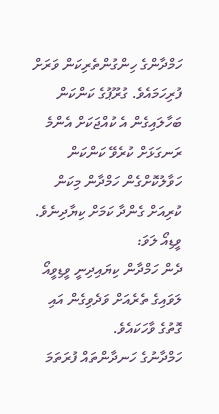ހަމްދާންގެ ހިންގުންތެރިކަން ވަރަށް ފުރިހަމައެވެ. ގުރޫޕުގެ ކަންކަން ބަހާލައިގެން އެ ކުއްޖަކަށް އެންމެ ރަނގަޅަށް ކުރެވޭ ކަންކަން ހަވާލުކޮށްގެން ހަމްދާން މިކަން ކުރިއަށް ގެންދާ ކަމަށް ކިޔާދިނެވެ.
ވީޑިއޯ ލަވަ:
ދެން ހަމްދާން ކިޔައިދިނީ ވީޑިވީއޯ ލަވައިގެ ތެރެއަށް ވަދެވިގެން އައި ގޮތުގެ ވާހަކައެވެ.
ހަމްދާނުގެ ހަނދާންތައް ފުރަތަމަ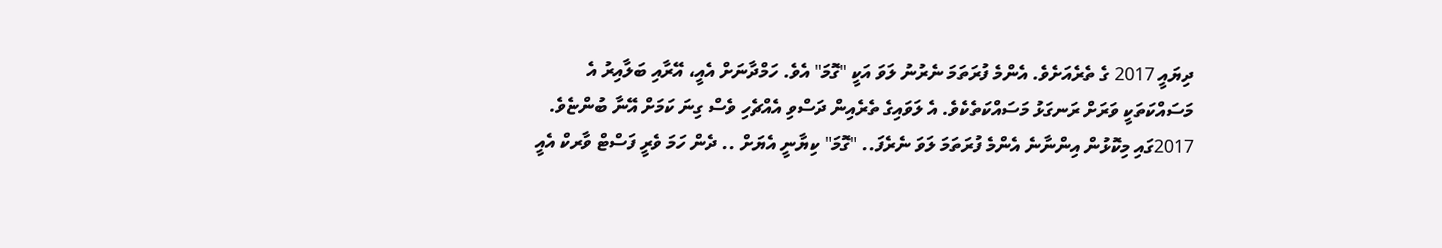ދިޔައީ 2017 ގެ ތެރެއަށެވެ. އެންމެ ފުރަތަމަ ނެރުނު ލަވަ އަކީ "ގޮމަ" އެވެ. ހަމްދާނަށް އެއީ، އޭރާއި ބަލާއިރު އެ މަސައްކަތަކީ ވަރަށް ރަނގަޅު މަސައްކަތެކެވެ. އެ ލަވައިގެ ތެރެއިން ދަސްވި އެއްޗެހި ވެސް ގިނަ ކަމަށް އޭނާ ބުންޏެވެ.
2017ގައި މިކޮޅުން އިންނާނެ އެންމެ ފުރަތަމަ ލަވަ ނެރެފަ.. "ގޮމަ" ކިޔާނީ އެޔަށް .. ދެން ހަމަ ވެރީ ފަސްޓް ވާރކް އެއީ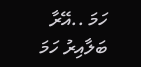ހަމަ ..އޭރާ ބަލާއިރު ހަމަ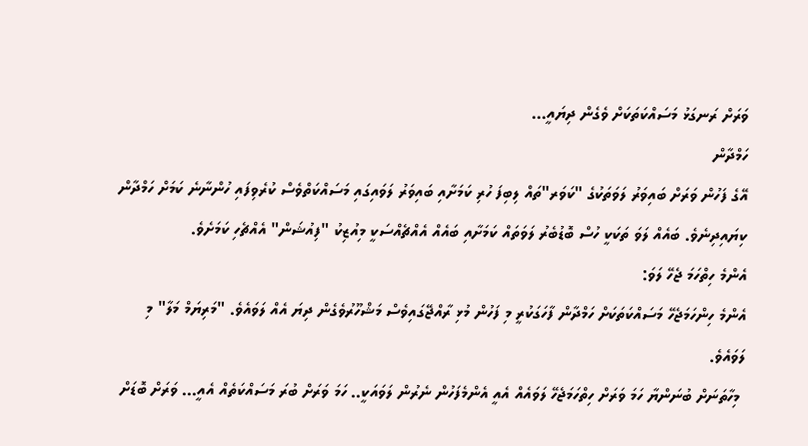ވަރަށް ރަނގަޅު މަސައްކަތަކަށް ވެގެން ދިޔައީ...
ހަމްދާން
އޭގެ ފަހުން ވަރަށް ބައިވަރު ލަވަތަކުގެ "ކަވަރ"ތައް ލިބިފަ ހުރި ކަމަށާއި ބައިވަރު ލަވައިގައި މަސައްކަތްވެސް ކުރެވިފައި ހުންނާނެ ކަމަށް ހަމްދާން ކިޔައިދިނެވެ. ބައެއް ލަވަ ތަކަކީ ހުސް ބޮޑުބެރު ލަވަތައް ކަމަށާއި ބައެއް އެއްޗެއްސަކީ މިއުޒިކު "ފިއުޝަން" އެއްޗެހި ކަމަށެވެ.
އެންމެ ހިތްހަމަ ޖެހޭ ލަވަ:
އެންމެ ހިންހަމަޖެހޭ މަސައްކަތަކަށް ހަމްދާން ފާހަގަކުރީ މި ފަހުން މުޅި ރާއްޖޭގައިވެސް މަޝްހޫރުވެގެން ދިޔަ އެއް ލަވައެވެ. "މަރިޔަމް މަލާ" މި ލަވައެވެ.
 މިހާތަނަށް ބުނަންޔާ ހަމަ ވަރަށް ހިތްހަމަޖެހޭ ލަވައެއް އެއީ އެންމެފަހުން ނެރުން ލަވައަކީ.. ހަމަ ވަރަށް ބުރަ މަސައްކަތެއް އެއީ... ވަރަށް ބޮޑަށް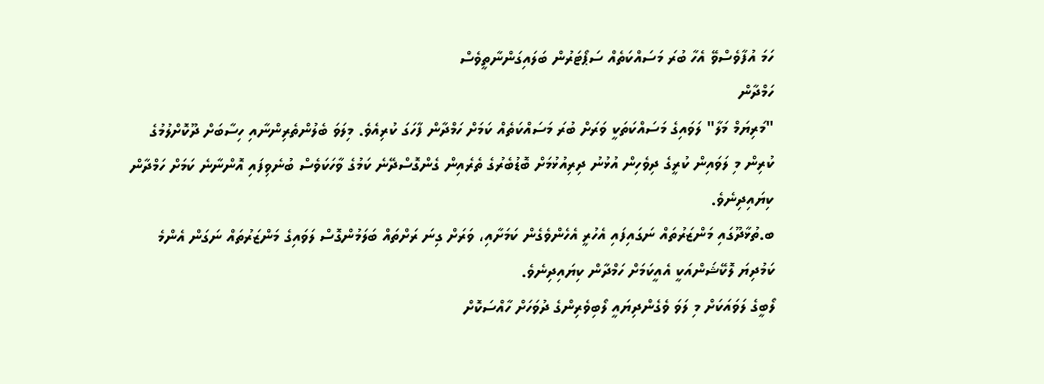ހަމަ އުފާވެސްވޭ އެހާ ބުރަ މަސައްކަތެއް ސަޕޯޓަރުން ބަލައިގަންނާތީވެސް
ހަމްދާން
"މަރިޔަމް މަލާ" ލަވައިގެ މަސައްކަތަކީ ވަރަށް ބުރަ މަސައްކަތެއް ކަމަށް ހަމްދާން ފާހަގަ ކުރިއެވެ. މިލަވަ ބެލުންތެރިންނާއި ހިސާބަށް ދޫކޮށްލުމުގެ ކުރިން މި ލަވައިން ކުރީގެ ދިވެހިން އުޅުނު ދިރިއުޅުމަށް ބޮޑުބެރުގެ ތެރެއިން ގެންގޮސްދޭނެ ކަމުގެ ވާހަކަވެސް ބުނެވިފައި އޮންނާނެ ކަމަށް ހަމްދާން ކިޔައިދިނެވެ.
ބ.ތުޅާދޫގައި މަންޒަރުތައް ނަގައިފައި އެހުރީ އެހެންވެގެން ކަމަށާއި، ވަރަށް ގިނަ ރަށްތައް ބަލަމުންގޮސް ލަވައިގެ މަންޒަރުތައް ނަގަން އެންމެ ކަމުދިޔަ ލޮކޭޝަންއަކީ އެއީކަމަށް ހަމްދާން ކިޔައިދިނެވެ.
ލޯބީގެ ލަވައަކަށް މި ލަވަ ވެގެންދިޔައީ ލޯބިވެރިންގެ ދުވަހަށް ހާއްސަކޮށް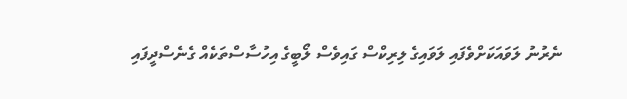ނެރުނު ލަވައަކަށްވެފައި ލަވައިގެ ލިރިކްސް ގައިވެސް ލޯބީގެ އިހުސާސްތަކެއް ގެނެސްދީފައި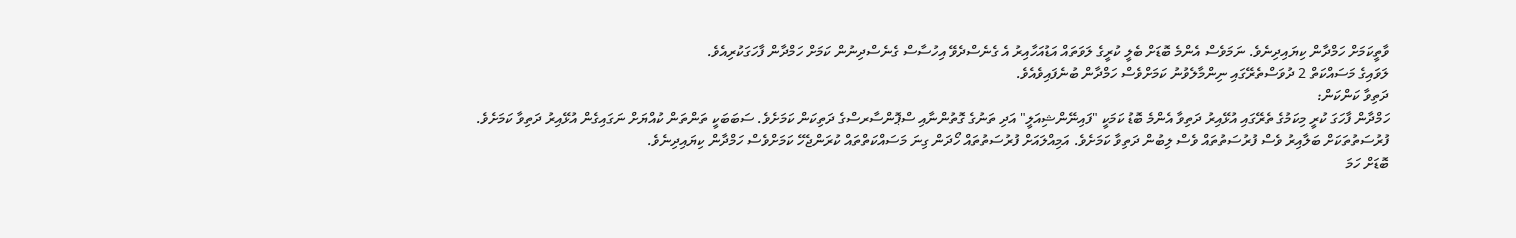ވާތީކަމަށް ހަމްދާން ކިޔައިދިނެވެ. ނަމަވެސް އެންމެ ބޮޑަށް ބެލީ ކުރީގެ ލަވަތައް އަޑުއަހާއިރު އެ ގެނެސްދެވޭ އިހުސާސް ގެނެސްދިނުން ކަމަށް ހަމްދާން ފާހަގަކުރިއެވެ.
ލަވައިގެ މަސައްކަތް 2 ދުވަސްތެރޭގައި ނިންމާލެވުނު ކަމަށްވެސް ހަމްދާން ބުނެފައިވެއެވެ.
ދަތިވާ ކަންކަން:
ހަމްދާން ފާހަގަ ކުރީ މިކަމުގެ ތެރޭގައި އުޅޭއިރު ދަތިވާ އެންމެ ބޮޑު ކަމަކީ "ފައިނޭންޝިއަލީ" އަދި ތަނުގެ ގޮތުންނާއި ސްޕޮންސާރސްގެ ދަތިކަން ކަމަށެވެ. ސަބަބަކީ ތަންތަން ކުއްޔަށް ނަގައިގެން އުޅޭއިރު ދަތިވާ ކަމަށެވެ.
ފުރުސަތުތަކަށް ބަލާއިރު ވެސް ފުރުސަތުތައް ވެސް ލިބުން ދަތިވާ ކަމަށެވެ. އަމިއްލައަށް ފުރުސަތުތައް ހޯދަން ގިނަ މަސައްކަތްތައް ކުރަންޖެހޭ ކަމަށްވެސް ހަމްދާން ކިޔައިދިނެވެ.
ބޮޑަށް ހަމަ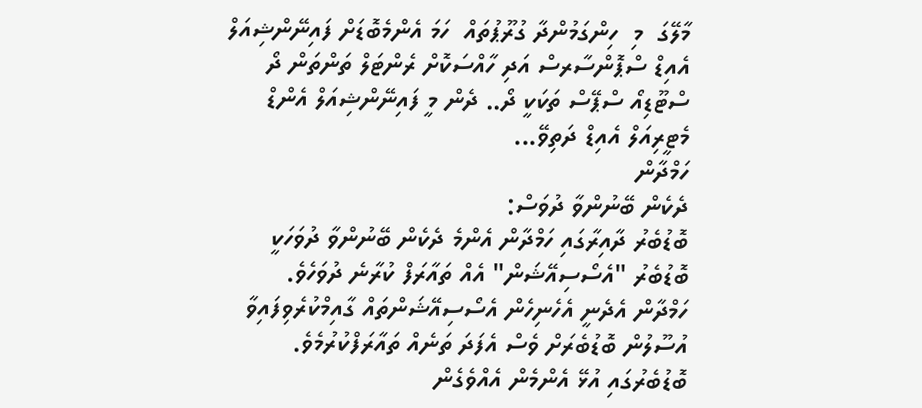މާލޭގަ  މި  ހިންގަމުންދާ ގުރޫޕުތައް  ހަމަ އެންމެބޮޑަށް ފައިނޭންޝިއަލް އެއިޑް ސްޕޮންސާރސް އަދި ހާއްސަކޮށް ރެންޓަލް ތަންތަން ދޯ ސްޓޫޑިއޯ ސްޕޭސް ތަކަކީ ދޯ.. ދެން މީ ފައިނޭންޝިއަލް އެންޑް މެޓީރިއަލް އެއިޑް ދަތިވޭ...
ހަމްދާން
ދެކެން ބޭނުންވާ ދުވަސް:
ބޮޑުބެރު ދާއިރާގައި ހަމްދާން އެންމެ ދެކެން ބޭނުންވާ ދުވަހަކީ ބޮޑުބެރު "އެސޯސިއޭޝަން" އެއް ތައާރަފް ކުރާނެ ދުވަހެވެ.
ހަމްދާން އެދެނީ އެހެނިހެން އެސޯސިއޭޝަންތައް ގާއިމްކުރެވިފައިވާ އުސޫލުން ބޮޑުބެރަށް ވެސް އެފަދަ ތަނެއް ތައާރަފްކުރުމެވެ. ބޮޑުބެރުގައި އުޅޭ އެންމެން އެއްވެގެން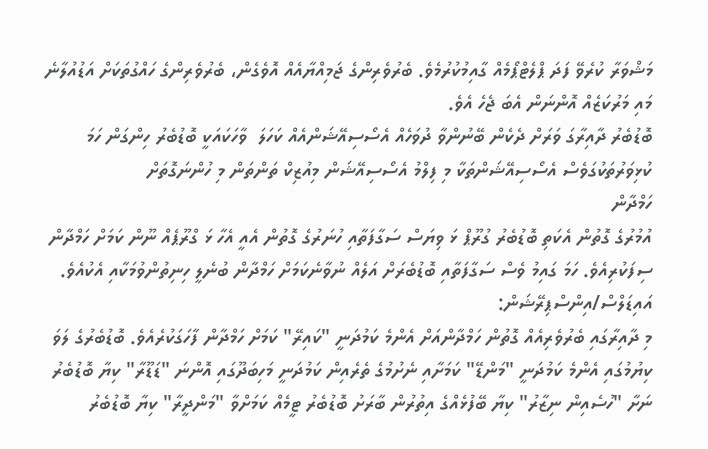މަޝްވަރާ ކުރެވޭ ފަދަ ޕްލެޓްޕޯމެއް ގާއިމުކުރުމެވެ. ބެރުވެރިންގެ ޖަމިއްޔާއެއް އޮވެގެން، ބެރުވެރިންގެ ހައްގުތަކަށް އަޑުއުލާނެ މައި މަރުކަޒެއް އޮންނަން އެބަ ޖެހެ އެވެ.
ބޮޑުބެރު ދާއިރާގަ ވަރަށް ދެކެން ބޭނުންވާ ދުވަހެއް އެސޯސިއޭޝަންއެއް ކަހަލަ  ވާހަކައަކީ ބޮޑުބެރު ހިންގަން ހަމަ ކުޅިވަރުތަކުގަވެސް އެސޯސިއޭޝަންތަކާ މި ފިލްމު އެސޯސިއޭޝަން މިއުޒިކް ތަންތަން މި ހުންނަގޮތަށް
ހަމްދާން
އުމުރުގެ ގޮތުން އެކަތި ބޮޑުބެރު ގުރޫޕް ޅަ ވިޔަސް ސަގާފަތާއި ހުނަރުގެ ގޮތުން އެއީ އެހާ ޅަ ގްރޫޕެއް ނޫން ކަމަށް ހަމްދާން ސިފަކުރިއެވެ. ހަމަ ގައިމު ވެސް ސަގާފަތާއި ބޮޑުބެރަށް އަލެއް ނުވާނެކަމަށް ހަމްދާން ބުނެލީ ހިނިތުންވުމަކާއި އެކުއެވެ.
އައިޑަލްސް/އިންސްޕިރޭޝަން:
މި ދާއިރާގައި ބެރުވެރިއެއް ގޮތުން ހަމްދާންއަށް އެންމެ ކަމުދަނީ "ކައިރޭ" ކަމަށް ހަމްދާން ފާހަގަކުރެއެވެ. ބޮޑުބެރުގެ ލަވަ ކިޔުމުގައި އެންމެ ކަމުދަނީ "މަންޑޭ" ކަމަށާއި ނެށުމުގެ ތެރެއިން ކަމުދަނީ މަހިބަދޫގައި އޮންނަ "ޑަޑޫރާ" ކިޔާ ބޮޑުބެރު ނަށާ "ހުސެއިން ނިޒާރު" ކިޔާ ބޭފުޅެއްގެ އިތުރުން ބާރަށު ބޮޑުބެރު ޓީމެއް ކަމަށްވާ "މަންދީރާ" ކިޔާ ބޮޑުބެރު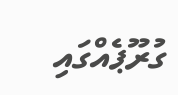ގުރޫޕެއްގައި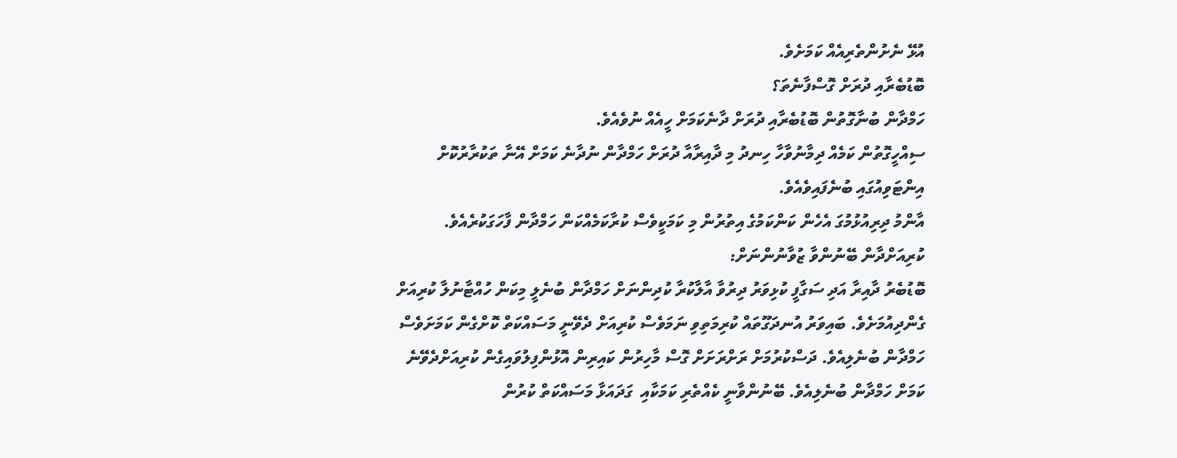އުޅޭ ނެށުންތެރިއެއް ކަމަށެވެ.
ބޮޑުބެރާއި ދުރަށް ގޮސްފާނެތަ؟
ހަމްދާން ބުނާގޮތުން ބޮޑުބެރާއި ދުރަށް ދާނެކަމަށް ހީއެއް ނުވެއެވެ.
ސިއްހީގޮތުން ކަމެއް ދިމާނުވާހާ ހިނދު މި ދާއިރާއާ ދުރަށް ހަމްދާން ނުދާނެ ކަމަށް އޭނާ ތަކުރާރުކޮށް އިންޓަވިއުގައި ބުނެފައިވެއެވެ.
އާންމު ދިރިއުޅުމުގަ އެހެން ކަންކަމުގެ އިތުރުން މި ކަމަކީވެސް ކުރާކަމެއްކަން ހަމްދާން ފާހަގަކުރެއެވެ.
ކުރިއަށްދާން ބޭނުންވާ ޒުވާނުންނަށް:
ބޮޑުބެރު ދާއިރާ އަދި ސަގާފީ ކުޅިވަރު ދިރުވާ އާލާކުރާ ކުދިންނަށް ހަމްދާން ބުނެލީ މިކަން ހުއްޓާނުލާ ކުރިއަށް ގެންދިއުމަށެވެ. ބައިވަރު އުނދަގޫތައް ކުރިމަތިވި ނަމަވެސް ކުރިއަށް ދެވޭނީ މަސައްކަތް ކޮށްގެން ކަމަށަވެސް ހަމްދާން ބުނެލިއެވެ. ދަސްކުރުމަށް ރަށްރަށަށް ގޮސް މާހިރުން ކައިރިން އޮޅުންފިލުވައިގެން ކުރިއަށްދެވޭނެ ކަމަށް ހަމްދާން ބުނެލިއެވެ. ބޭނުންވާނީ ކެއްތެރި ކަމަކާއި  ގަދައަޅާ މަސައްކަތް ކުރުން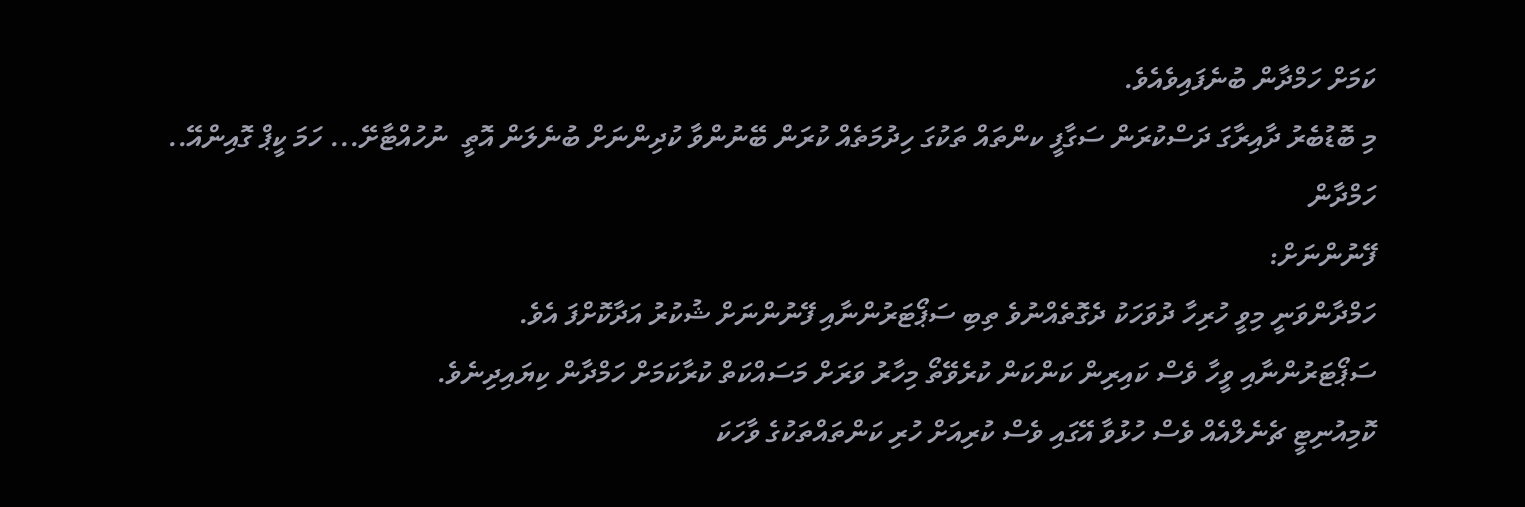ކަމަށް ހަމްދާން ބުނެފައިވެއެވެ.
މި ބޮޑުބެރު ދާއިރާގަ ދަސްކުރަން ސަގާފީ ކންތައް ތަކުގަ ހިދުމަތެއް ކުރަން ބޭނުންވާ ކުދިންނަށް ބުނެލަން އޮތީ  ނުހުއްޓާށޭ... ހަމަ ކީޕް ގޮއިންއޭ..
ހަމްދާން
ފޭނުންނަށް:
ހަމްދާންވަނީ މިވީ ހުރިހާ ދުވަހަކު ދެގޮތެއްނުވެ ތިބި ސަޕޯޓަރުންނާއި ފޭނުންނަށް ޝުކުރު އަދާކޮށްފަ އެވެ.
ސަޕޯޓަރުންނާއި ވީހާ ވެސް ކައިރިން ކަންކަން ކުރެވޭތޯ މިހާރު ވަރަށް މަސައްކަތް ކުރާކަމަށް ހަމްދާން ކިޔައިދިނެވެ.
ކޮމިއުނިޓީ ޗެނެލްއެއް ވެސް ހުޅުވާ އޭގައި ވެސް ކުރިއަށް ހުރި ކަންތައްތަކުގެ ވާހަކަ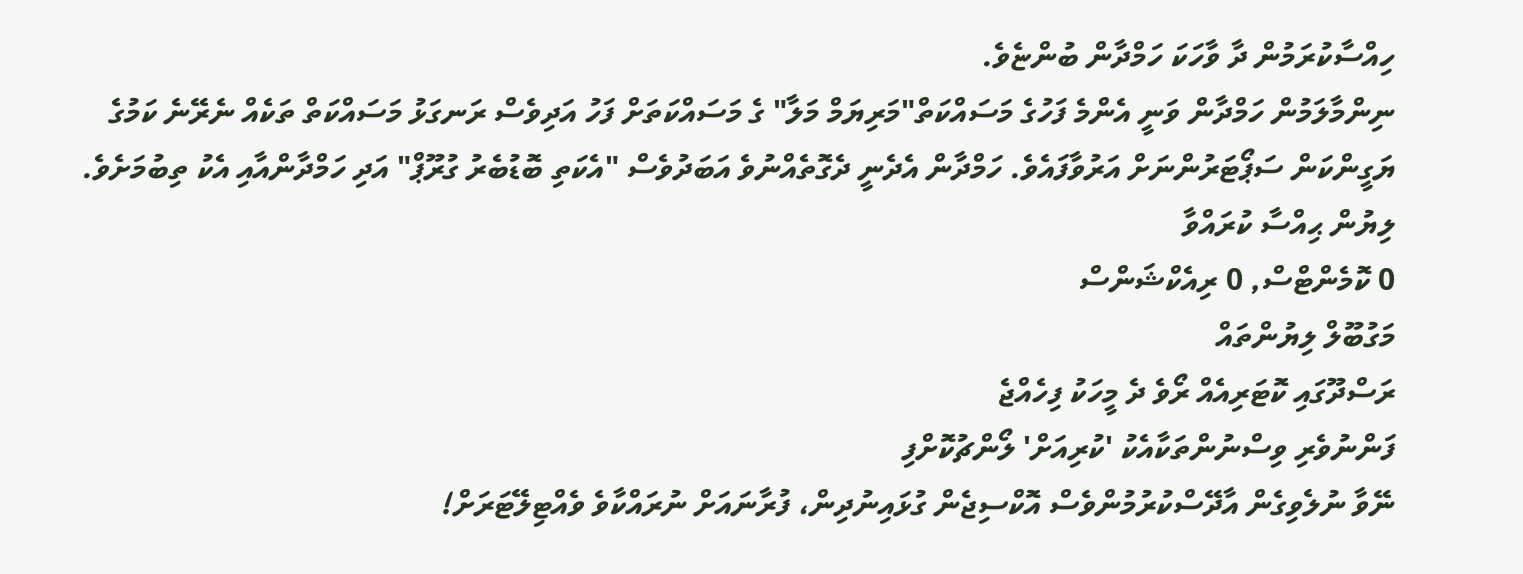ހިއްސާކުރަމުން ދާ ވާހަކަ ހަމްދާން ބުންޏެވެ.
ނިންމާލަމުން ހަމްދާން ވަނީ އެންމެ ފަހުގެ މަސައްކަތް"މަރިޔަމް މަލާ" ގެ މަސައްކަތަށް ފަހު އަދިވެސް ރަނގަޅު މަސައްކަތް ތަކެއް ނެރޭނެ ކަމުގެ ޔަގީންކަން ސަޕޯޓަރުންނަށް އަރުވާފައެވެ. ހަމްދާން އެދެނީ ދެގޮތެއްނުވެ އަބަދުވެސް "އެކަތި ބޮޑުބެރު ގުރޫޕް" އަދި ހަމްދާންއާއި އެކު ތިބުމަށެވެ.
ލިޔުން ޙިއްސާ ކުރައްވާ
0 ކޮމެންޓްސް, 0 ރިއެކްޝަންސް
މަގުބޫލް ލިޔުންތައް
ރަސްދޫގައި ކޮޓަރިއެއް ރޯވެ ދެ މީހަކު ފިހެއްޖެ
ފަންނުވެރި ވިސްނުންތަކާއެކު 'ކުރިއަށް' ލޯންޗުކޮށްފި
ނޭވާ ނުލެވިގެން އާދޭސްކުރުމުންވެސް އޮކްސިޖެން ގުޅައިނުދިން، ފުރާނައަށް ނުރައްކާވެ ވެއްޓިލޭޓަރަށް!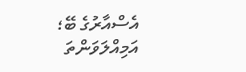އެސްއާރުގެ ބޭ؛ އަމިއްލަވަންތަ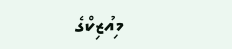މިއުޒިކްގެ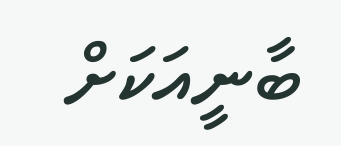ބާނީއަކަށް